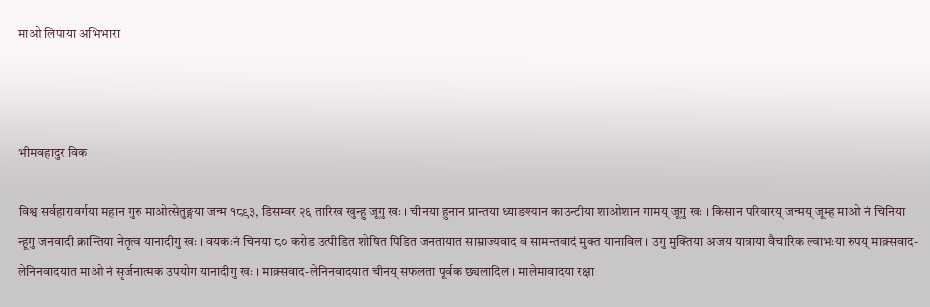माओ लिपाया अभिभारा



भीमवहादुर विक

विश्व सर्वहारावर्गया महान गुरु माओत्सेतुङ्गया जन्म १८९३, डिसम्वर २६ तारिख खुन्हु जूगु खः । चीनया हुनान प्रान्तया ध्याङश्यान काउन्टीया शाओशान गामय् जूगु खः । किसान परिवारय् जन्मय् जूम्ह माओ नं चिनिया न्हूगु जनवादी क्रान्तिया नेतृत्व यानादीगु खः । वयकःनं चिनया ८० करोड उत्पीडित शोषित पिडित जनतायात साम्राज्यवाद व सामन्तवादं मुक्त यानाविल । उगु मुक्तिया अजय यात्राया वैचारिक ल्वाभःया रुपय् माक्र्सवाद-लेनिनवादयात माओ नं सृर्जनात्मक उपयोग यानादीगु खः । माक्र्सवाद-लेनिनवादयात चीनय् सफलता पूर्वक छ्यलादिल । मालेमावादया रक्षा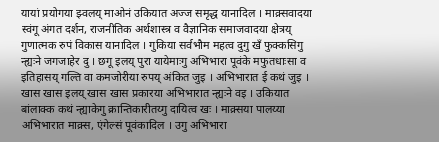यायां प्रयोगया झ्वलय् माओनं उकियात अज्ज समृद्ध यानादिल । माक्र्सवादया स्वंगू अंगत दर्शन, राजनीतिक अर्थशास्त्र व वैज्ञानिक समाजवादया क्षेत्रय् गुणात्मक रुपं विकास यानादिल । गुकिया सर्वभौम महत्व दुगु खँ फुक्कसिगु न्ह्यःने जगजाहेर दु । छगू इलय् पुरा यायेमाःगु अभिभारा पूवंके मफुतधाःसा व इतिहासय् गल्ति वा कमजोरीया रुपय् अंकित जुइ । अभिभारात ई कथं जुइ । खास खास इलय् खास खास प्रकारया अभिभारात न्ह्यःने वइ । उकियात बांलाक्क कथं न्ह्याकेगु क्रान्तिकारीतय्गु दायित्व खः । माक्र्सया पालय्या अभिभारात माक्र्स, एंगेल्सं पूवंकादिल । उगु अभिभारा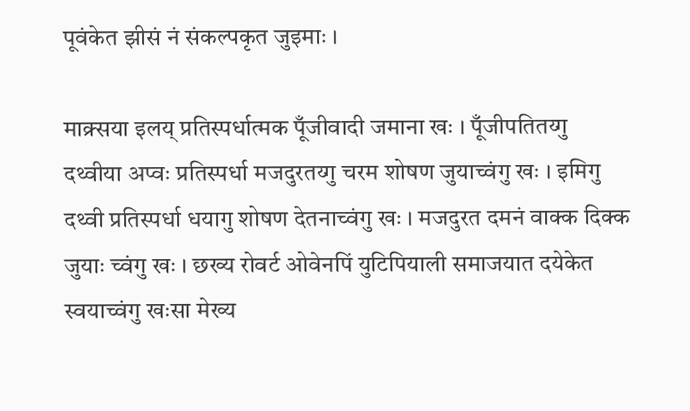पूवंकेत झीसं नं संकल्पकृत जुइमाः ।

माक्र्सया इलय् प्रतिस्पर्धात्मक पूँजीवादी जमाना खः । पूँजीपतितय्गु दथ्वीया अप्वः प्रतिस्पर्धा मजदुरतय्गु चरम शोषण जुयाच्वंगु खः । इमिगु दथ्वी प्रतिस्पर्धा धयागु शोषण देतनाच्वंगु खः । मजदुरत दमनं वाक्क दिक्क जुयाः च्वंगु खः । छख्य रोवर्ट ओवेनपिं युटिपियाली समाजयात दयेकेत स्वयाच्वंगु खःसा मेख्य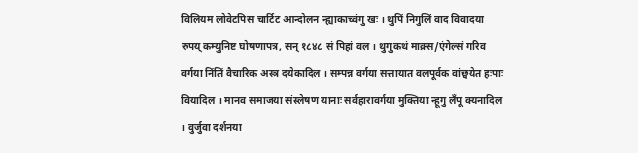विलियम लोवेटपिस चार्टिट आन्दोलन न्ह्याकाच्वंगु खः । थुपिं निगुलिं वाद विवादया रुपय् कम्युनिष्ट घोषणापत्र, सन् १८४८ सं पिहां वल । थुगुकथं माक्र्स/एंगेल्सं गरिव वर्गया निंतिं वैचारिक अस्त्र दयेकादिल । सम्पन्न वर्गया सत्तायात वलपूर्वक वांछ्वयेत हःपाः वियादिल । मानव समाजया संस्लेषण यानाः सर्वहारावर्गया मुक्तिया न्हूगु लँपू क्यनादिल । वुर्जुवा दर्शनया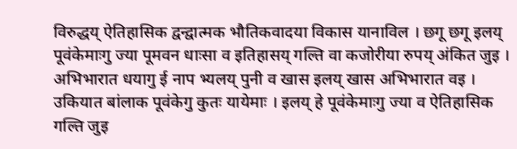विरुद्धय् ऐतिहासिक द्वन्द्वात्मक भौतिकवादया विकास यानाविल । छगू छगू इलय् पूवंकेमाःगु ज्या पूमवन धाःसा व इतिहासय् गल्ति वा कजोरीया रुपय् अंकित जुइ । अभिभारात धयागु ई नाप भ्यलय् पुनी व खास इलय् खास अभिभारात वइ । उकियात बांलाक पूवंकेगु कुतः यायेमाः । इलय् हे पूवंकेमाःगु ज्या व ऐतिहासिक गल्ति जुइ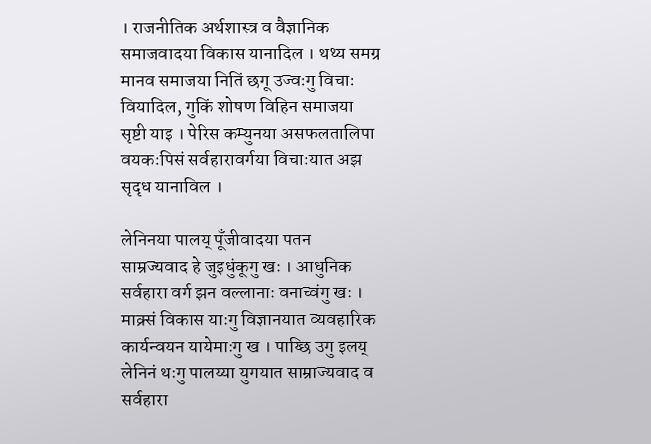। राजनीतिक अर्थशास्त्र व वैज्ञानिक समाजवादया विकास यानादिल । थथ्य समग्र मानव समाजया नितिं छगू उज्वःगु विचाः वियादिल, गुकिं शोषण विहिन समाजया सृष्टी याइ । पेरिस कम्युनया असफलतालिपा वयकःपिसं सर्वहारावर्गया विचाःयात अझ सृदृध यानाविल ।

लेनिनया पालय् पूँजीवादया पतन साम्रज्यवाद हे जुइधुंकूगु खः । आधुनिक सर्वहारा वर्ग झन वल्लानाः वनाच्वंगु खः । माक्र्सं विकास याःगु विज्ञानयात व्यवहारिक कार्यन्वयन यायेमाःगु ख । पाय्छि उगु इलय् लेनिनं थःगु पालय्या युगयात साम्राज्यवाद व सर्वहारा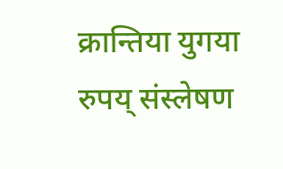क्रान्तिया युगया रुपय् संस्लेषण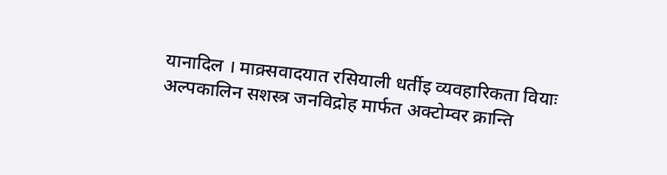यानादिल । माक्र्सवादयात रसियाली धर्तीइ व्यवहारिकता वियाः अल्पकालिन सशस्त्र जनविद्रोह मार्फत अक्टोम्वर क्रान्ति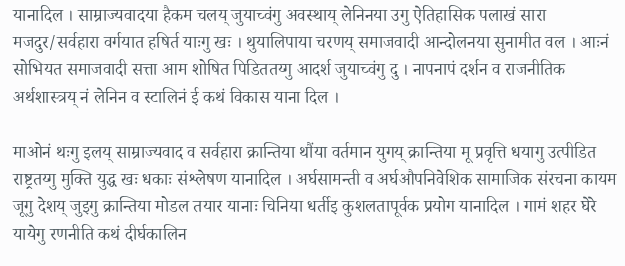यानादिल । साम्राज्यवादया हैकम चलय् जुयाच्वंगु अवस्थाय् लेनिनया उगु ऐतिहासिक पलाखं सारा मजदुर/सर्वहारा वर्गयात हषिर्त याःगु खः । थुयालिपाया चरणय् समाजवादी आन्दोलनया सुनामीत वल । आःनं सोभियत समाजवादी सत्ता आम शोषित पिडिततय्गु आदर्श जुयाच्वंगु दु । नापनापं दर्शन व राजनीतिक अर्थशास्त्रय् नं लेनिन व स्टालिनं ई कथं विकास याना दिल ।

माओनं थःगु इलय् साम्राज्यवाद व सर्वहारा क्रान्तिया थौंया वर्तमान युगय् क्रान्तिया मू प्रवृत्ति धयागु उत्पीडित राष्ट्रतय्गु मुक्ति युद्ध खः धकाः संश्लेषण यानादिल । अर्घसामन्ती व अर्घऔपनिवेशिक सामाजिक संरचना कायम जूगु देशय् जुइगु क्रान्तिया मोडल तयार यानाः चिनिया धर्तीइ कुशलतापूर्वक प्रयोग यानादिल । गामं शहर घेरे यायेगु रणनीति कथं दीर्घकालिन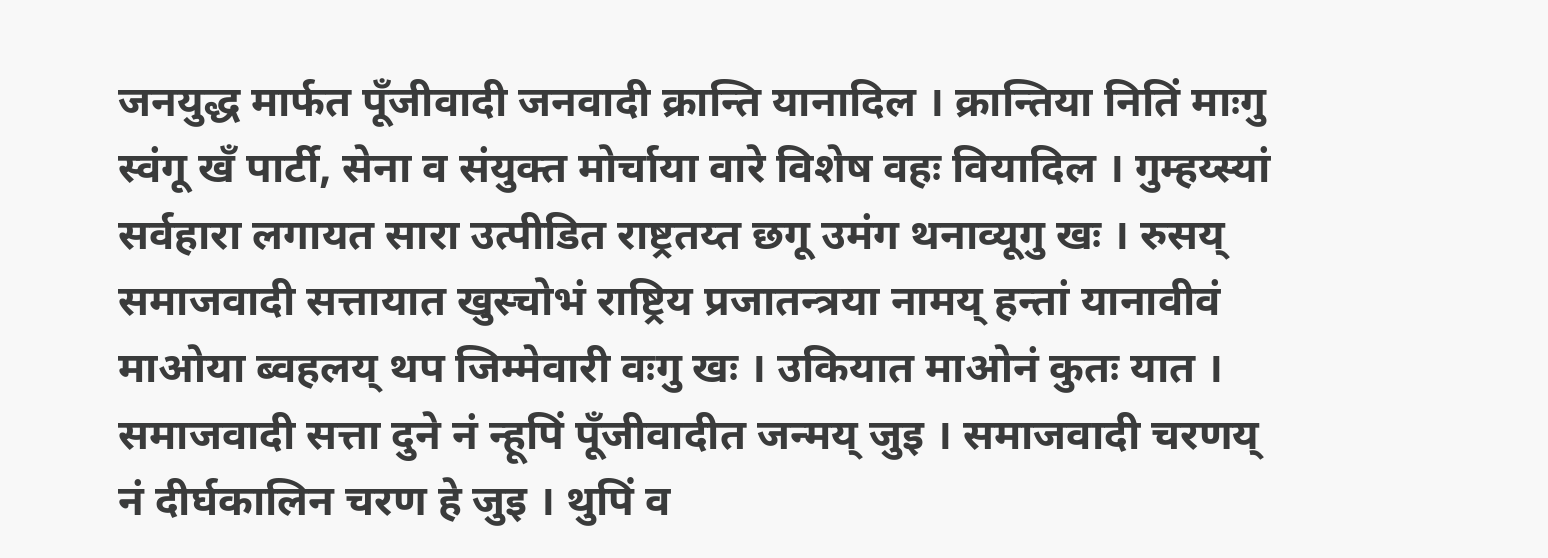जनयुद्ध मार्फत पूँजीवादी जनवादी क्रान्ति यानादिल । क्रान्तिया नितिं माःगु स्वंगू खँ पार्टी, सेना व संयुक्त मोर्चाया वारे विशेष वहः वियादिल । गुम्हय्स्यां सर्वहारा लगायत सारा उत्पीडित राष्ट्रतय्त छगू उमंग थनाव्यूगु खः । रुसय् समाजवादी सत्तायात खुस्चोभं राष्ट्रिय प्रजातन्त्रया नामय् हन्तां यानावीवं माओया ब्वहलय् थप जिम्मेवारी वःगु खः । उकियात माओनं कुतः यात । समाजवादी सत्ता दुने नं न्हूपिं पूँजीवादीत जन्मय् जुइ । समाजवादी चरणय् नं दीर्घकालिन चरण हे जुइ । थुपिं व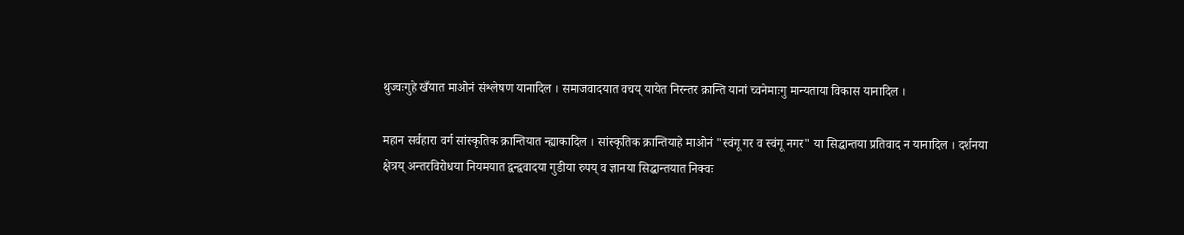थुज्वःगुहे खँयात माओनं संश्लेषण यानादिल । समाजवादयात वचय् यायेत निरन्तर क्रान्ति यानां च्वनेमाःगु मान्यताया विकास यानादिल ।

महान सर्वहारा वर्ग सांस्कृतिक क्रान्तियात न्ह्याकादिल । सांस्कृतिक क्रान्तियाहे माओनं "स्वंगू गर व स्वंगू नगर" या सिद्धान्तया प्रतिवाद न यानादिल । दर्शनया क्षेत्रय् अन्तरविरोधया नियमयात द्वन्द्ववादया गुडीया रुपय् व ज्ञानया सिद्धान्तयात निक्वः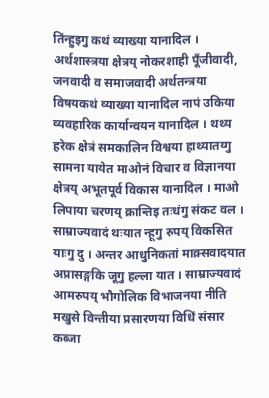तिंन्हुइगु कथं व्याख्या यानादिल । अर्थशास्त्रया क्षेत्रय् नोकरशाही पूँजीवादी, जनवादी व समाजवादी अर्थतन्त्रया विषयकथं व्याख्या यानादिल नापं उकिया व्यवहारिक कार्यान्वयन यानादिल । थथ्य हरेक क्षेत्रं समकालिन विश्वया हाथ्यातय्गु सामना यायेत माओनं विचार व विज्ञानया क्षेत्रय् अभूतपूर्व विकास यानादिल । माओ लिपाया चरणय् क्रान्तिइ तःधंगु संकट वल । साम्राज्यवादं थःयात न्हूगु रुपय् विकसित याःगु दु । अन्तर आधुनिकतां माक्र्सवादयात अप्रासङ्गकि जूगु हल्ला यात । साम्राज्यवादं आमरुपय् भौगोलिक विभाजनया नीति मखुसे विन्तीया प्रसारणया विधिं संसार कब्जा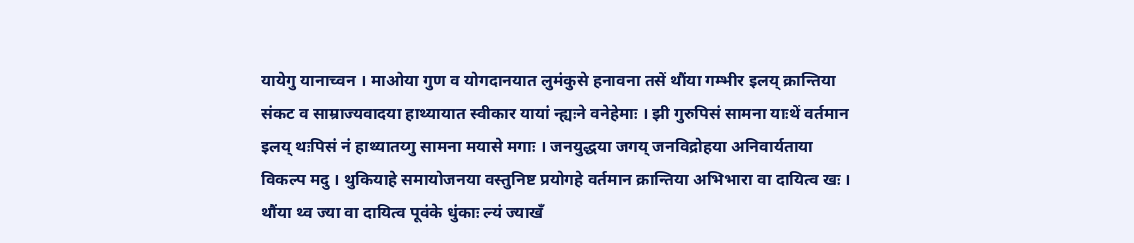यायेगु यानाच्वन । माओया गुण व योगदानयात लुमंकुसे हनावना तसें थौंया गम्भीर इलय् क्रान्तिया संकट व साम्राज्यवादया हाथ्यायात स्वीकार यायां न्ह्यःने वनेहेमाः । झी गुरुपिसं सामना याःथें वर्तमान इलय् थःपिसं नं हाथ्यातय्गु सामना मयासे मगाः । जनयुद्धया जगय् जनविद्रोहया अनिवार्यताया विकल्प मदु । थुकियाहे समायोजनया वस्तुनिष्ट प्रयोगहे वर्तमान क्रान्तिया अभिभारा वा दायित्व खः । थौंया थ्व ज्या वा दायित्व पूवंके धुंकाः ल्यं ज्याखँ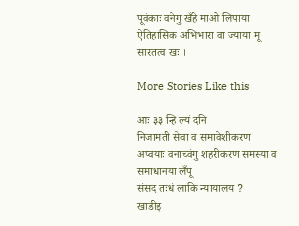पूवंकाः वनेगु खँहे माओ लिपाया ऐतिहासिक अभिभारा वा ज्याया मू सारतत्व खः ।

More Stories Like this

आः ३३ न्हि ल्यं दनि
निजामती सेवा व समावेशीकरण
अप्वयाः वनाच्वंगु शहरीकरण समस्या व समाधानया लँपू
संसद तःधं लाकि न्यायालय ?
खाडीइ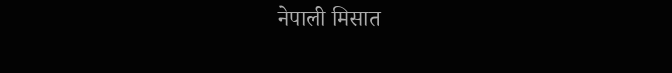नेपाली मिसात